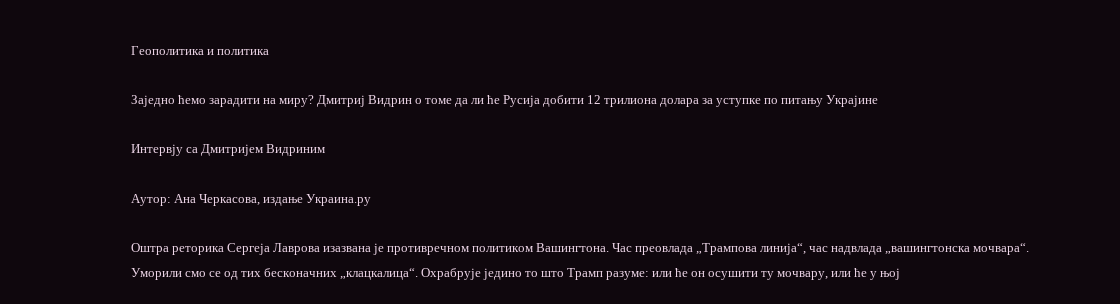Геополитика и политика

Заједно ћемо зарадити на миру? Дмитриј Видрин о томе да ли ће Русија добити 12 трилиона долара за уступке по питању Украјине

Интервју са Дмитријем Видриним

Аутор: Ана Черкасова, издање Украина.ру

Оштра реторика Сергеја Лаврова изазвана је противречном политиком Вашингтона. Час преовлада „Трампова линија“, час надвлада „вашингтонска мочвара“. Уморили смо се од тих бесконачних „клацкалица“. Охрабрује једино то што Трамп разуме: или ће он осушити ту мочвару, или ће у њој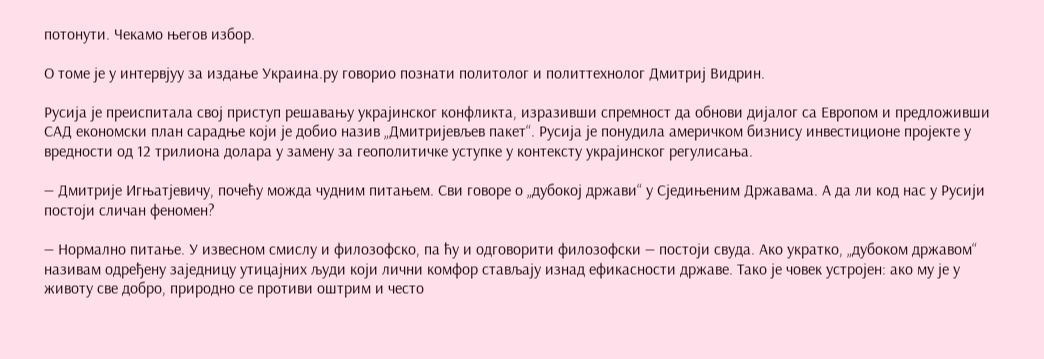потонути. Чекамо његов избор.

О томе је у интервјуу за издање Украина.ру говорио познати политолог и политтехнолог Дмитриј Видрин.

Русија је преиспитала свој приступ решавању украјинског конфликта, изразивши спремност да обнови дијалог са Европом и предложивши САД економски план сарадње који је добио назив „Дмитријевљев пакет“. Русија је понудила америчком бизнису инвестиционе пројекте у вредности од 12 трилиона долара у замену за геополитичке уступке у контексту украјинског регулисања.

— Дмитрије Игњатјевичу, почећу можда чудним питањем. Сви говоре о „дубокој држави“ у Сједињеним Државама. А да ли код нас у Русији постоји сличан феномен?

— Нормално питање. У извесном смислу и филозофско, па ћу и одговорити филозофски — постоји свуда. Ако укратко, „дубоком државом“ називам одређену заједницу утицајних људи који лични комфор стављају изнад ефикасности државе. Тако је човек устројен: ако му је у животу све добро, природно се противи оштрим и често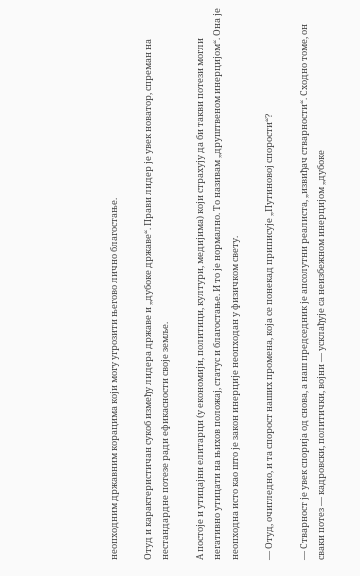неопходним државним корацима који могу угрозити његово лично благостање.

Отуд и карактеристичан сукоб између лидера државе и „дубоке државе“. Прави лидер је увек новатор, спреман на нестандардне потезе ради ефикасности своје земље.

А постоје и утицајни елитарци (у економији, политици, култури, медијима) који страхују да би такви потези могли негативно утицати на њихов положај, статус и благостање. И то је нормално. То називам „друштвеном инерцијом“. Она је неопходна исто као што је закон инерције неопходан у физичком свету.

— Отуд, очигледно, и та спорост наших промена, која се понекад приписује „Путиновој спорости“?

— Стварност је увек спорија од снова, а наш председник је апсолутни реалиста, „извиђач стварности“. Сходно томе, он сваки потез — кадровски, политички, војни — усклађује са неизбежном инерцијом „дубоке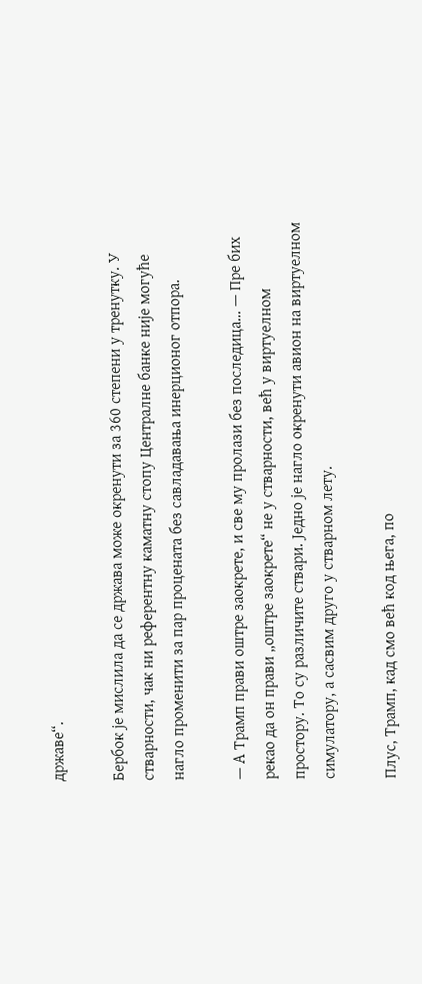државе“.

Бербок је мислила да се држава може окренути за 360 степени у тренутку. У стварности, чак ни референтну каматну стопу Централне банке није могуће нагло променити за пар процената без савладавања инерционог отпора.

— А Трамп прави оштре заокрете, и све му пролази без последица… — Пре бих рекао да он прави „оштре заокрете“ не у стварности, већ у виртуелном простору. То су различите ствари. Једно је нагло окренути авион на виртуелном симулатору, а сасвим друго у стварном лету.

Плус, Трамп, кад смо већ код њега, по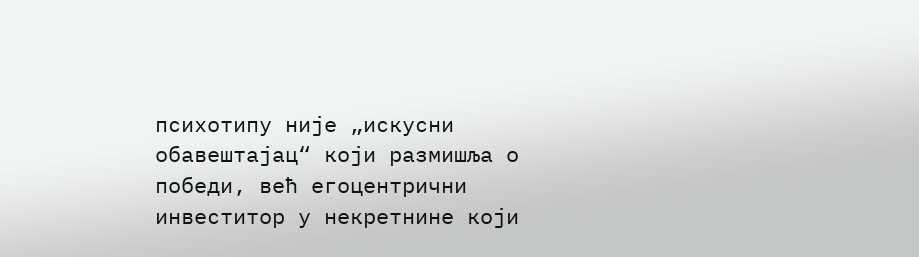психотипу није „искусни обавештајац“ који размишља о победи, већ егоцентрични инвеститор у некретнине који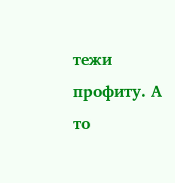тежи профиту. А то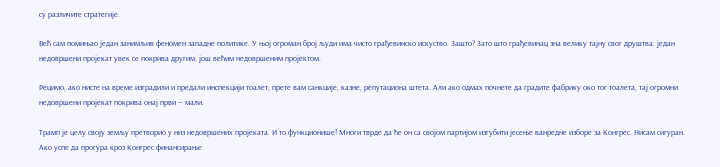су различите стратегије.

Већ сам помињао један занимљив феномен западне политике. У њој огроман број људи има чисто грађевинско искуство. Зашто? Зато што грађевинац зна велику тајну свог друштва: један недовршени пројекат увек се покрива другим, још већим недовршеним пројектом.

Рецимо, ако нисте на време изградили и предали инспекцији тоалет, прете вам санкције, казне, репутациона штета. Али ако одмах почнете да градите фабрику око тог тоалета, тај огромни недовршени пројекат покрива онај први — мали.

Трамп је целу своју земљу претворио у низ недовршених пројеката. И то функционише! Многи тврде да ће он са својом партијом изгубити јесење ванредне изборе за Конгрес. Нисам сигуран. Ако успе да прогура кроз Конгрес финансирање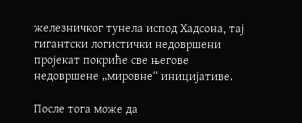железничког тунела испод Хадсона, тај гигантски логистички недовршени пројекат покриће све његове недовршене „мировне“ иницијативе.

После тога може да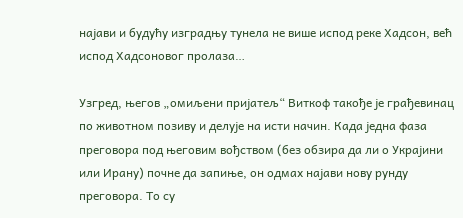најави и будућу изградњу тунела не више испод реке Хадсон, већ испод Хадсоновог пролаза…

Узгред, његов „омиљени пријатељ“ Виткоф такође је грађевинац по животном позиву и делује на исти начин. Када једна фаза преговора под његовим вођством (без обзира да ли о Украјини или Ирану) почне да запиње, он одмах најави нову рунду преговора. То су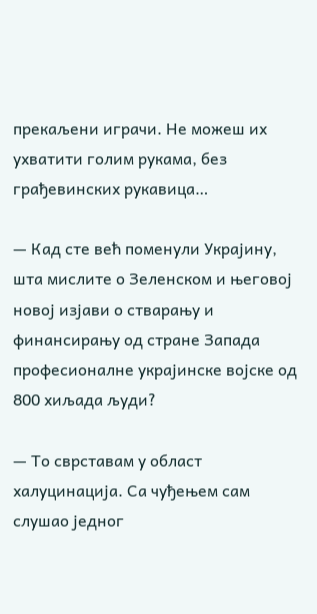прекаљени играчи. Не можеш их ухватити голим рукама, без грађевинских рукавица…

— Кад сте већ поменули Украјину, шта мислите о Зеленском и његовој новој изјави о стварању и финансирању од стране Запада професионалне украјинске војске од 800 хиљада људи?

— То сврставам у област халуцинација. Са чуђењем сам слушао једног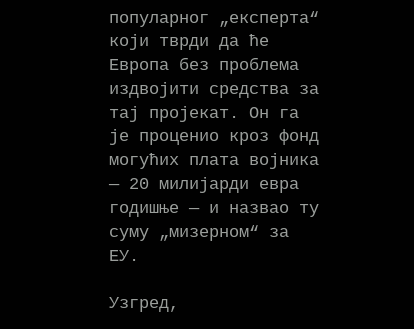популарног „експерта“ који тврди да ће Европа без проблема издвојити средства за тај пројекат. Он га је проценио кроз фонд могућих плата војника — 20 милијарди евра годишње — и назвао ту суму „мизерном“ за ЕУ.

Узгред,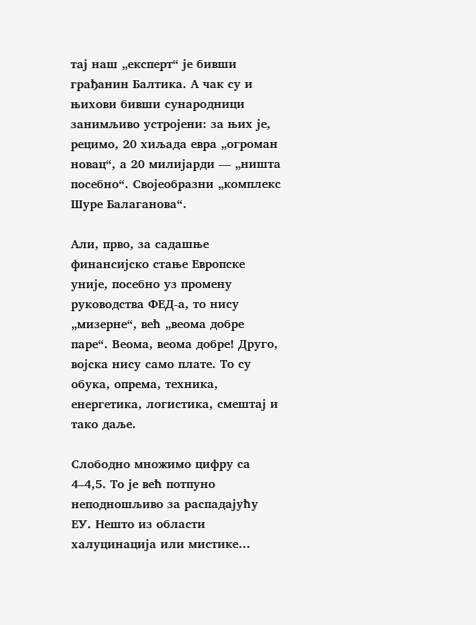тај наш „експерт“ је бивши грађанин Балтика. А чак су и њихови бивши сународници занимљиво устројени: за њих је, рецимо, 20 хиљада евра „огроман новац“, а 20 милијарди — „ништа посебно“. Својеобразни „комплекс Шуре Балаганова“.

Али, прво, за садашње финансијско стање Европске уније, посебно уз промену руководства ФЕД-а, то нису „мизерне“, већ „веома добре паре“. Веома, веома добре! Друго, војска нису само плате. То су обука, опрема, техника, енергетика, логистика, смештај и тако даље.

Слободно множимо цифру са 4–4,5. То је већ потпуно неподношљиво за распадајућу ЕУ. Нешто из области халуцинација или мистике…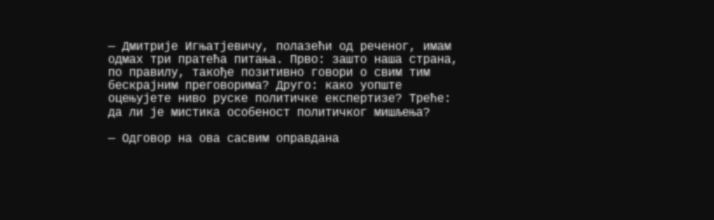— Дмитрије Игњатјевичу, полазећи од реченог, имам одмах три пратећа питања. Прво: зашто наша страна, по правилу, такође позитивно говори о свим тим бескрајним преговорима? Друго: како уопште оцењујете ниво руске политичке експертизе? Треће: да ли је мистика особеност политичког мишљења?

— Одговор на ова сасвим оправдана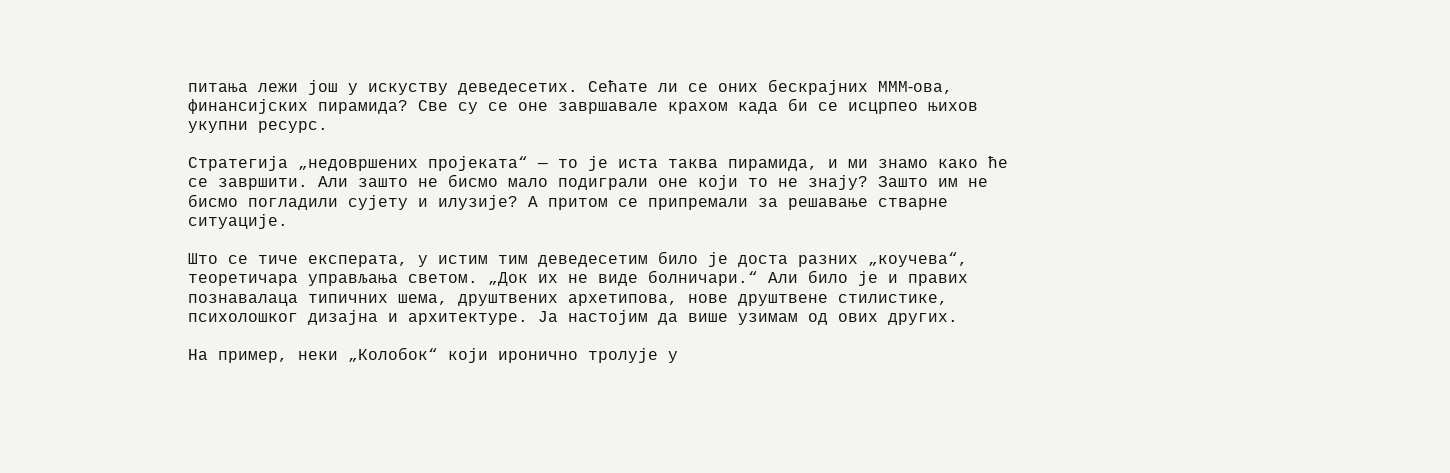питања лежи још у искуству деведесетих. Сећате ли се оних бескрајних МММ‑ова, финансијских пирамида? Све су се оне завршавале крахом када би се исцрпео њихов укупни ресурс.

Стратегија „недовршених пројеката“ — то је иста таква пирамида, и ми знамо како ће се завршити. Али зашто не бисмо мало подиграли оне који то не знају? Зашто им не бисмо погладили сујету и илузије? А притом се припремали за решавање стварне ситуације.

Што се тиче експерата, у истим тим деведесетим било је доста разних „коучева“, теоретичара управљања светом. „Док их не виде болничари.“ Али било је и правих познавалаца типичних шема, друштвених архетипова, нове друштвене стилистике, психолошког дизајна и архитектуре. Ја настојим да више узимам од ових других.

На пример, неки „Колобок“ који иронично тролује у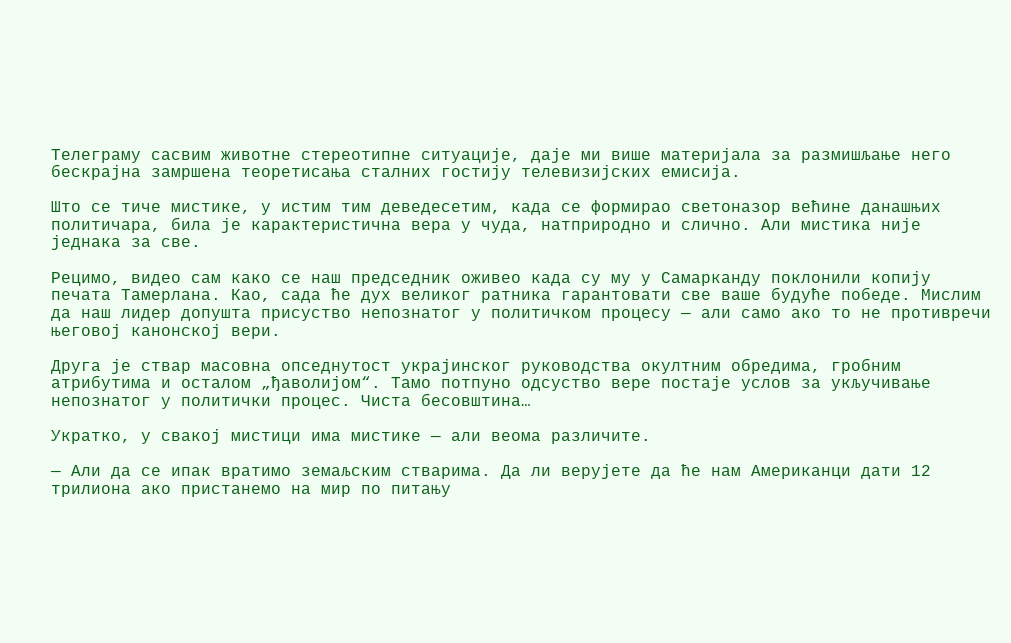Телеграму сасвим животне стереотипне ситуације, даје ми више материјала за размишљање него бескрајна замршена теоретисања сталних гостију телевизијских емисија.

Што се тиче мистике, у истим тим деведесетим, када се формирао светоназор већине данашњих политичара, била је карактеристична вера у чуда, натприродно и слично. Али мистика није једнака за све.

Рецимо, видео сам како се наш председник оживео када су му у Самарканду поклонили копију печата Тамерлана. Као, сада ће дух великог ратника гарантовати све ваше будуће победе. Мислим да наш лидер допушта присуство непознатог у политичком процесу — али само ако то не противречи његовој канонској вери.

Друга је ствар масовна опседнутост украјинског руководства окултним обредима, гробним атрибутима и осталом „ђаволијом“. Тамо потпуно одсуство вере постаје услов за укључивање непознатог у политички процес. Чиста бесовштина…

Укратко, у свакој мистици има мистике — али веома различите.

— Али да се ипак вратимо земаљским стварима. Да ли верујете да ће нам Американци дати 12 трилиона ако пристанемо на мир по питању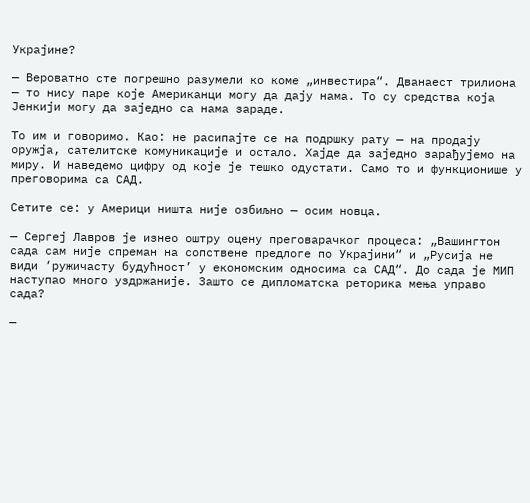Украјине?

— Вероватно сте погрешно разумели ко коме „инвестира“. Дванаест трилиона — то нису паре које Американци могу да дају нама. То су средства која Јенкији могу да заједно са нама зараде.

То им и говоримо. Као: не расипајте се на подршку рату — на продају оружја, сателитске комуникације и остало. Хајде да заједно зарађујемо на миру. И наведемо цифру од које је тешко одустати. Само то и функционише у преговорима са САД.

Сетите се: у Америци ништа није озбиљно — осим новца.

— Сергеј Лавров је изнео оштру оцену преговарачког процеса: „Вашингтон сада сам није спреман на сопствене предлоге по Украјини“ и „Русија не види ‘ружичасту будућност’ у економским односима са САД“. До сада је МИП наступао много уздржаније. Зашто се дипломатска реторика мења управо сада?

—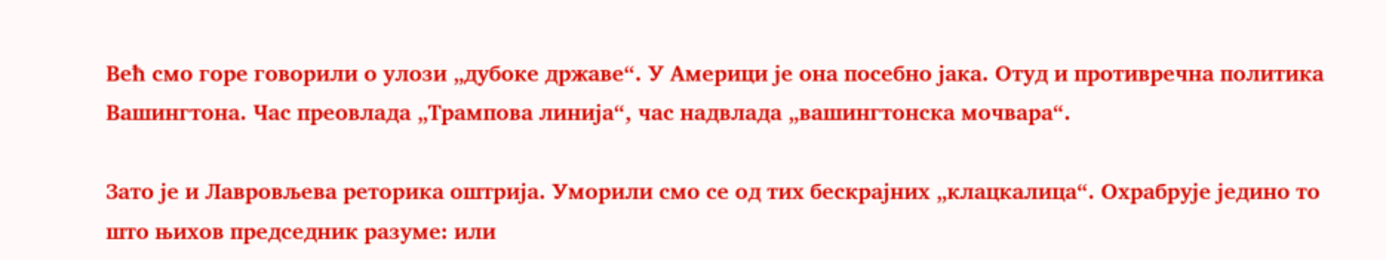Већ смо горе говорили о улози „дубоке државе“. У Америци је она посебно јака. Отуд и противречна политика Вашингтона. Час преовлада „Трампова линија“, час надвлада „вашингтонска мочвара“.

Зато је и Лавровљева реторика оштрија. Уморили смо се од тих бескрајних „клацкалица“. Охрабрује једино то што њихов председник разуме: или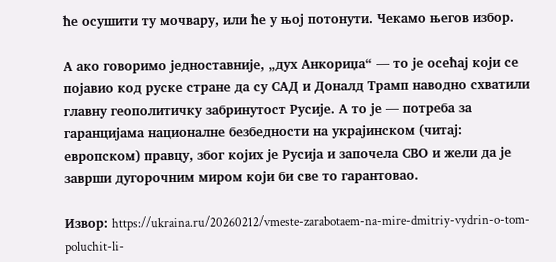ће осушити ту мочвару, или ће у њој потонути. Чекамо његов избор.

А ако говоримо једноставније, „дух Анкориџа“ — то је осећај који се појавио код руске стране да су САД и Доналд Трамп наводно схватили главну геополитичку забринутост Русије. А то је — потреба за гаранцијама националне безбедности на украјинском (читај: европском) правцу, због којих је Русија и започела СВО и жели да је заврши дугорочним миром који би све то гарантовaо.

Извор: https://ukraina.ru/20260212/vmeste-zarabotaem-na-mire-dmitriy-vydrin-o-tom-poluchit-li-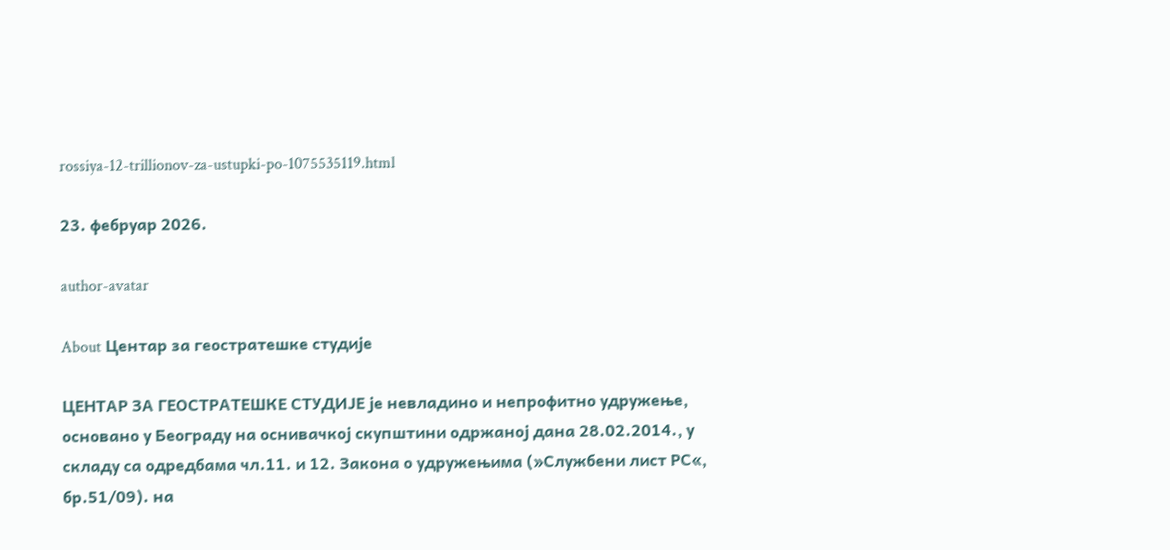rossiya-12-trillionov-za-ustupki-po-1075535119.html

23. фебруар 2026.

author-avatar

About Центар за геостратешке студије

ЦЕНТАР ЗА ГЕОСТРАТЕШКЕ СТУДИЈЕ је невладино и непрофитно удружење, основано у Београду на оснивачкој скупштини одржаној дана 28.02.2014., у складу са одредбама чл.11. и 12. Закона о удружењима (»Службени лист РС«, бр.51/09). на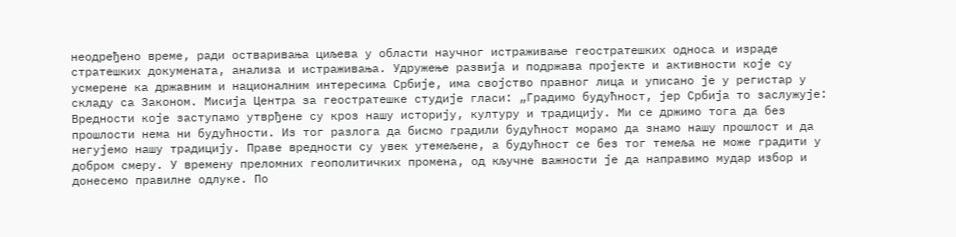неодређено време, ради остваривања циљева у области научног истраживање геостратешких односа и израде стратешких докумената, анализа и истраживања. Удружење развија и подржава пројекте и активности које су усмерене ка државним и националним интересима Србије, има својство правног лица и уписано је у регистар у складу са Законом. Мисија Центра за геостратешке студије гласи: „Градимо будућност, јер Србија то заслужује: Вредности које заступамо утврђене су кроз нашу историју, културу и традицију. Ми се држимо тога да без прошлости нема ни будућности. Из тог разлога да бисмо градили будућност морамо да знамо нашу прошлост и да негујемо нашу традицију. Праве вредности су увек утемељене, а будућност се без тог темеља не може градити у добром смеру. У времену преломних геополитичких промена, од кључне важности је да направимо мудар избор и донесемо правилне одлуке. По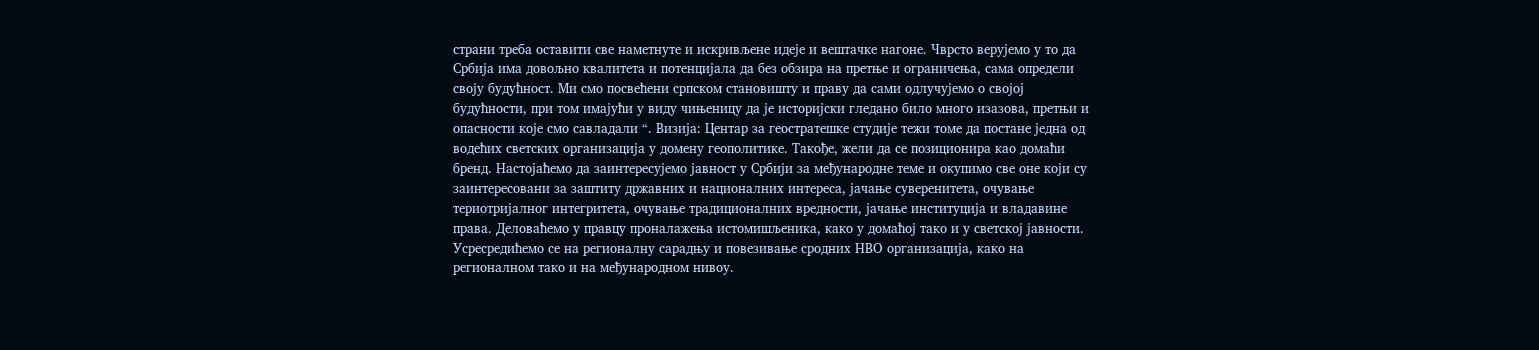страни треба оставити све наметнуте и искривљене идеје и вештачке нагоне. Чврсто верујемо у то да Србија има довољно квалитета и потенцијала да без обзира на претње и ограничења, сама определи своју будућност. Ми смо посвећени српском становишту и праву да сами одлучујемо о својој будућности, при том имајући у виду чињеницу да је историјски гледано било много изазова, претњи и опасности које смо савладали “. Визија: Центар за геостратешке студије тежи томе да постане једна од водећих светских организација у домену геополитике. Такође, жели да се позиционира као домаћи бренд. Настојаћемо да заинтересујемо јавност у Србији за међународне теме и окупимо све оне који су заинтересовани за заштиту државних и националних интереса, јачање суверенитета, очување териотријалног интегритета, очување традиционалних вредности, јачање институција и владавине права. Деловаћемо у правцу проналажења истомишљеника, како у домаћој тако и у светској јавности. Усресредићемо се на регионалну сарадњу и повезивање сродних НВО организација, како на регионалном тако и на међународном нивоу.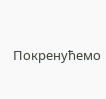Покренућемо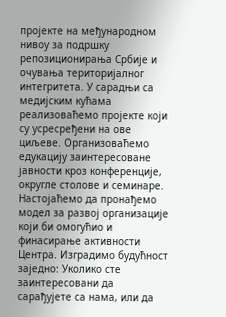пројекте на међународном нивоу за подршку репозиционирања Србије и очувања територијалног интегритета. У сарадњи са медијским кућама реализоваћемо пројекте који су усресређени на ове циљеве. Организоваћемо едукацију заинтересоване јавности кроз конференције, округле столове и семинаре. Настојаћемо да пронађемо модел за развој организације који би омогућио и финасирање активности Центра. Изградимо будућност заједно: Уколико сте заинтересовани да сарађујете са нама, или да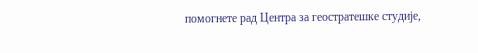помогнете рад Центра за геостратешке студије,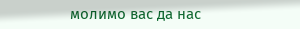молимо вас да нас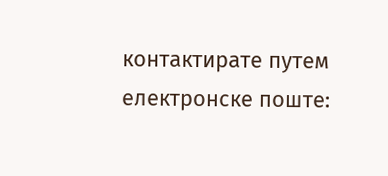контактирате путем електронске поште: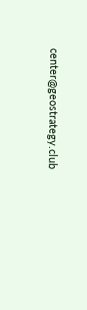center@geostrategy.club